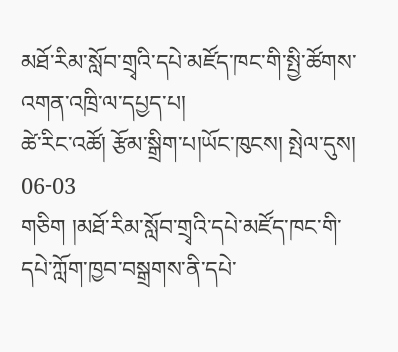མཐོ་རིམ་སློབ་གྲྭའི་དཔེ་མཛོད་ཁང་གི་སྤྱི་ཚོགས་འགན་འཁྲི་ལ་དཔྱད་པ།
ཚེ་རིང་འཚོ། རྩོམ་སྒྲིག་པ།ཡོང་ཁུངས། སྤེལ་དུས། 06-03
གཅིག །མཐོ་རིམ་སློབ་གྲྭའི་དཔེ་མཛོད་ཁང་གི་དཔེ་ཀློག་ཁྱབ་བསྒྲགས་ནི་དཔེ་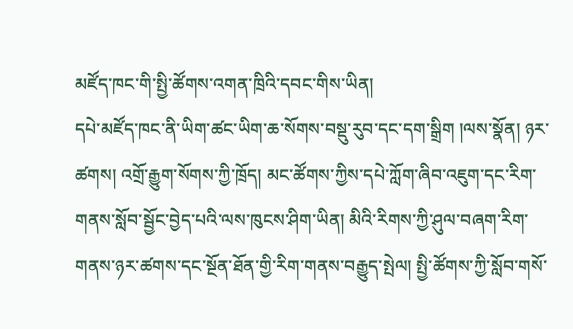མཛོད་ཁང་གི་སྤྱི་ཚོགས་འགན་ཁྲིའི་དབང་གིས་ཡིན།
དཔེ་མཛོད་ཁང་ནི་ཡིག་ཚང་ཡིག་ཆ་སོགས་བསྡུ་རུབ་དང་དག་སྒྲིག །ལས་སྣོན། ཉར་ཚགས། འགྲོ་རྒྱུག་སོགས་ཀྱི་ཁྲོད། མང་ཚོགས་ཀྱིས་དཔེ་ཀློག་ཞིབ་འཇུག་དང་རིག་གནས་སློབ་སྦྱོང་བྱེད་པའི་ལས་ཁུངས་ཤིག་ཡིན། མིའི་རིགས་ཀྱི་ཤུལ་བཞག་རིག་གནས་ཉར་ཚགས་དང་སྔོན་ཐོན་གྱི་རིག་གནས་བརྒྱུད་སྤེལ། སྤྱི་ཚོགས་ཀྱི་སློབ་གསོ་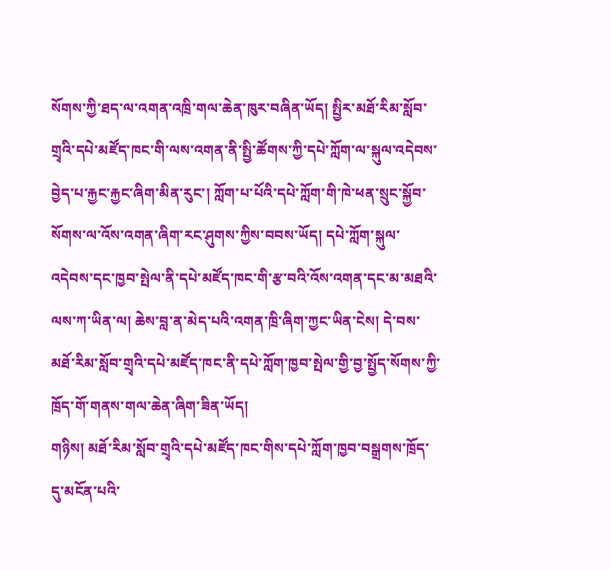སོགས་ཀྱི་ཐད་ལ་འགན་འཁྲི་གལ་ཆེན་ཁུར་བཞིན་ཡོད། སྤྱིར་མཐོ་རིམ་སློབ་གྲྭའི་དཔེ་མཛོད་ཁང་གི་ལས་འགན་ནི་སྤྱི་ཚོགས་ཀྱི་དཔེ་ཀློག་ལ་སྐུལ་འདེབས་བྱེད་པ་རྐྱང་རྐྱང་ཞིག་མིན་རུང་། ཀློག་པ་པོའི་དཔེ་ཀློག་གི་ཁེ་ཕན་སྲུང་སྐྱོབ་སོགས་ལ་འོས་འགན་ཞིག་རང་ཤུགས་ཀྱིས་བབས་ཡོད། དཔེ་ཀློག་སྐུལ་འདེབས་དང་ཁྱབ་སྤེལ་ནི་དཔེ་མཛོད་ཁང་གི་རྩ་བའི་འོས་འགན་དང་མ་མཐའི་ལས་ཀ་ཡིན་ལ། ཆེས་བླ་ན་མེད་པའི་འགན་ཁྲི་ཞིག་ཀྱང་ཡིན་ངེས། དེ་བས་མཐོ་རིམ་སློབ་གྲྭའི་དཔེ་མཛོད་ཁང་ནི་དཔེ་ཀློག་ཁྱབ་སྤེལ་གྱི་བྱ་སྤྱོད་སོགས་ཀྱི་ཁྲོད་གོ་གནས་གལ་ཆེན་ཞིག་ཟིན་ཡོད།
གཉིས། མཐོ་རིམ་སློབ་གྲྭའི་དཔེ་མཛོད་ཁང་གིས་དཔེ་ཀློག་ཁྱབ་བསྒྲགས་ཁྲོད་དུ་མངོན་པའི་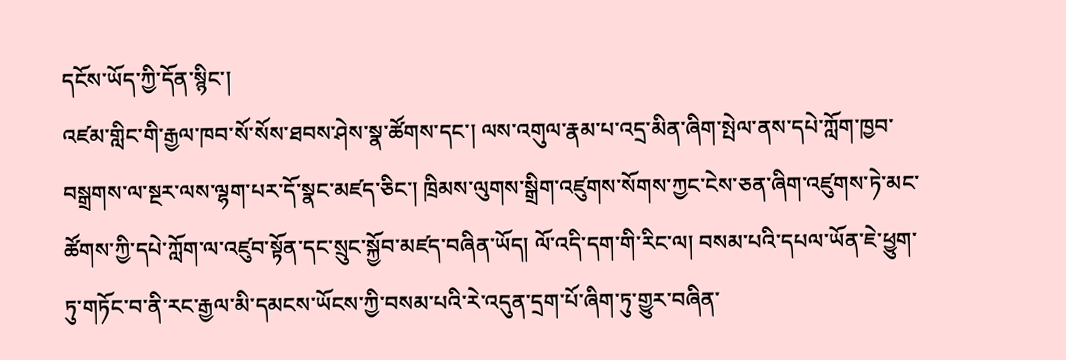དངོས་ཡོད་ཀྱི་དོན་སྙིང་།
འཛམ་གླིང་གི་རྒྱལ་ཁབ་སོ་སོས་ཐབས་ཤེས་སྣ་ཚོགས་དང་། ལས་འགུལ་རྣམ་པ་འདྲ་མིན་ཞིག་སྤེལ་ནས་དཔེ་ཀློག་ཁྱབ་བསྒྲགས་ལ་སྔར་ལས་ལྷག་པར་དོ་སྣང་མཛད་ཅིང་། ཁྲིམས་ལུགས་སྒྲིག་འཛུགས་སོགས་ཀྱང་ངེས་ཅན་ཞིག་འཛུགས་ཏེ་མང་ཚོགས་ཀྱི་དཔེ་ཀློག་ལ་འཛུབ་སྟོན་དང་སྲུང་སྐྱོབ་མཛད་བཞིན་ཡོད། ལོ་འདི་དག་གི་རིང་ལ། བསམ་པའི་དཔལ་ཡོན་ཇེ་ཕྱུག་ཏུ་གཏོང་བ་ནི་རང་རྒྱལ་མི་དམངས་ཡོངས་ཀྱི་བསམ་པའི་རེ་འདུན་དྲག་པོ་ཞིག་ཏུ་གྱུར་བཞིན་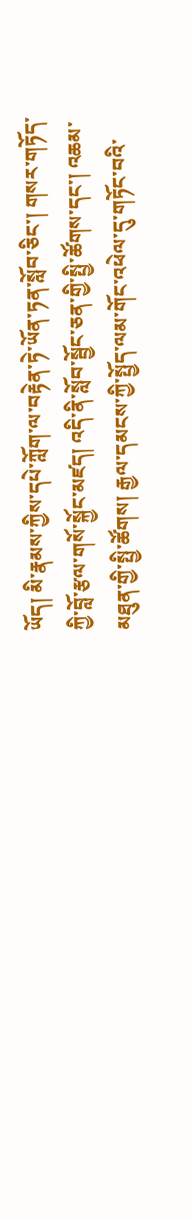ཡོད། མི་རྣམས་ཀྱིས་དཔེ་ཀློག་ལ་བརྟེན་ཏེ་ཡོན་ཏན་སློབ་ཅིང་། གསར་གཏོད་ཀྱི་བློ་རྩལ་གསོ་སྐྱོང་མཛད། འདི་ནི་སློབ་སྦྱོང་ཅན་གྱི་སྤྱི་ཚོགས་དང་། འཆམ་མཐུན་གྱི་སྤྱི་ཚོགས། རྒྱལ་དམངས་ཀྱི་སྤྱོད་ལམ་གོང་འཕེལ་དུ་གཏོང་བའི་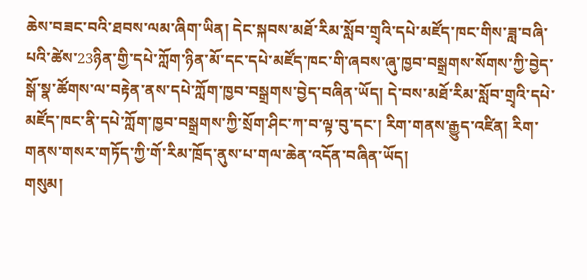ཆེས་བཟང་བའི་ཐབས་ལམ་ཞིག་ཡིན། དེང་སྐབས་མཐོ་རིམ་སློབ་གྲྭའི་དཔེ་མཛོད་ཁང་གིས་ཟླ་བཞི་པའི་ཚེས་23ཉིན་གྱི་དཔེ་ཀློག་ཉིན་མོ་དང་དཔེ་མཛོད་ཁང་གི་ཞབས་ཞུ་ཁྱབ་བསྒྲགས་སོགས་ཀྱི་བྱེད་སྒོ་སྣ་ཚོགས་ལ་བརྟེན་ནས་དཔེ་ཀློག་ཁྱབ་བསྒྲགས་བྱེད་བཞིན་ཡོད། དེ་བས་མཐོ་རིམ་སློབ་གྲྭའི་དཔེ་མཛོད་ཁང་ནི་དཔེ་ཀློག་ཁྱབ་བསྒྲགས་ཀྱི་སྲོག་ཤིང་ཀ་བ་ལྟ་བུ་དང་། རིག་གནས་རྒྱུད་འཛིན། རིག་གནས་གསར་གཏོད་ཀྱི་གོ་རིམ་ཁྲོད་ནུས་པ་གལ་ཆེན་འདོན་བཞིན་ཡོད།
གསུམ།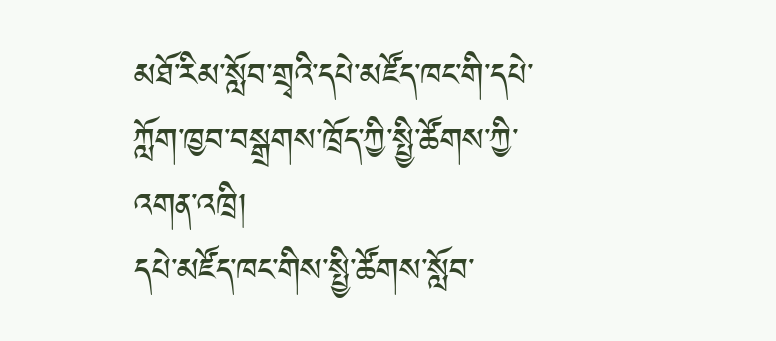མཐོ་རིམ་སློབ་གྲྭའི་དཔེ་མཛོད་ཁང་གི་དཔེ་ཀློག་ཁྱབ་བསྒྲགས་ཁྲོད་ཀྱི་སྤྱི་ཚོགས་ཀྱི་འགན་འཁྲི།
དཔེ་མཛོད་ཁང་གིས་སྤྱི་ཚོགས་སློབ་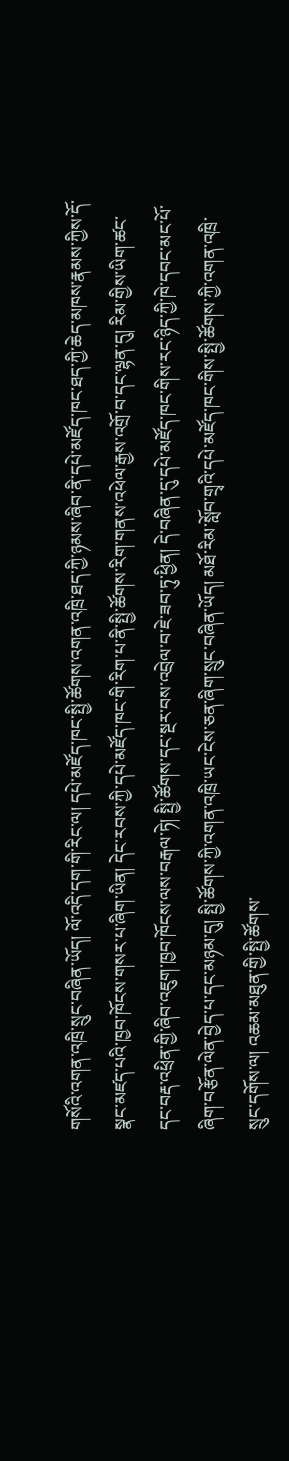གསོའི་འགན་འཁྲི་སྲུང་བཞིན་ཡོད། ལོ་འདི་དག་གི་རིང་ལ། དཔེ་མཛོད་ཁང་སྤྱི་ཚོགས་འགན་འཁྲི་ཐད་ཀྱི་ཉམས་ཞིབ་ནི་དཔེ་མཛོད་ཁང་ཐད་ཀྱི་ཆེད་མཁས་རྣམས་ཀྱིས་དོ་སྣང་མཛད་པའི་ཁྱབ་ཁོངས་གསར་པ་ཞིག་ཡིན། དེང་རབས་ཀྱི་དཔེ་མཛོད་ཁང་གི་རིག་པ་ནི་སྤྱི་ཚོགས་རིག་གནས་འཕེལ་རྒྱས་འགྲོ་བ་དང་ལྷན་དུ། རིམ་གྱིས་ཡིག་ཚང་དང་བརྡ་འཕྲིན་གྱི་ཞིབ་འཇུག་ཁྱབ་ཁོངས་ལས་བརྒལ་ཏེ། སྤྱི་ཚོགས་དང་སྔར་བས་འབྲེལ་བ་ཇེ་ཟབ་ཏུ་ཕྱིན། དེ་བཞིན་དུ་དཔེ་མཛོད་ཁང་གིས་རང་ཉིད་ཀྱི་ཁེ་དབང་མང་པོ་ཞིག་བརྩོན་ལེན་བྱེད་པ་དང་མཉམ་དུ། སྤྱི་ཚོགས་ཀྱི་འགན་འཁྲི་ཡང་ངེས་ཅན་ཞིག་སྲུང་བཞིན་ཡོད། མཐོ་རིམ་སློབ་གྲྭའི་དཔེ་མཛོད་ཁང་གིས་སྤྱི་ཚོགས་ཀྱི་འགན་འཁྲི་སྲུང་དགོས་ལ། འཆམ་མཐུན་གྱི་སྤྱི་ཚོགས་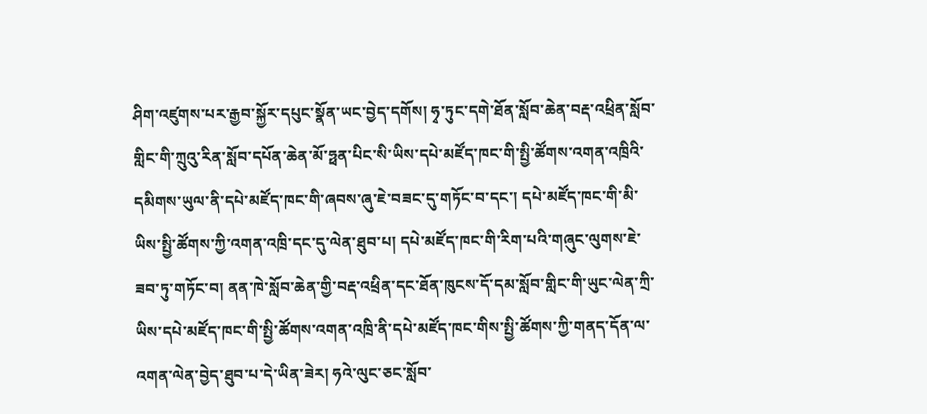ཤིག་འཛུགས་པར་རྒྱབ་སྐྱོར་དཔུང་སྣོན་ཡང་བྱེད་དགོས། ཧྭ་ཏུང་དགེ་ཐོན་སློབ་ཆེན་བརྡ་འཕྲིན་སློབ་གླིང་གི་ཀྲུའུ་རིན་སློབ་དཔོན་ཆེན་མོ་ཧྥན་པིང་སི་ཡིས་དཔེ་མཛོད་ཁང་གི་སྤྱི་ཚོགས་འགན་འཁྲིའི་དམིགས་ཡུལ་ནི་དཔེ་མཛོད་ཁང་གི་ཞབས་ཞུ་ཇེ་བཟང་དུ་གཏོང་བ་དང་། དཔེ་མཛོད་ཁང་གི་མི་ཡིས་སྤྱི་ཚོགས་ཀྱི་འགན་འཁྲི་དང་དུ་ལེན་ཐུབ་པ། དཔེ་མཛོད་ཁང་གི་རིག་པའི་གཞུང་ལུགས་ཇེ་ཟབ་ཏུ་གཏོང་བ། ནན་ཁེ་སློབ་ཆེན་གྱི་བརྡ་འཕྲིན་དང་ཐོན་ཁུངས་དོ་དམ་སློབ་གླིང་གི་ཡུང་ལེན་ཀྲི་ཡིས་དཔེ་མཛོད་ཁང་གི་སྤྱི་ཚོགས་འགན་འཁྲི་ནི་དཔེ་མཛོད་ཁང་གིས་སྤྱི་ཚོགས་ཀྱི་གནད་དོན་ལ་འགན་ལེན་བྱེད་ཐུབ་པ་དེ་ཡིན་ཟེར། ཧའེ་ལུང་ཅང་སློབ་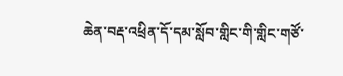ཆེན་བརྡ་འཕྲིན་དོ་དམ་སློབ་གླིང་གི་གླིང་གཙོ་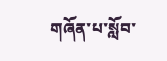གཞོན་པ་སློབ་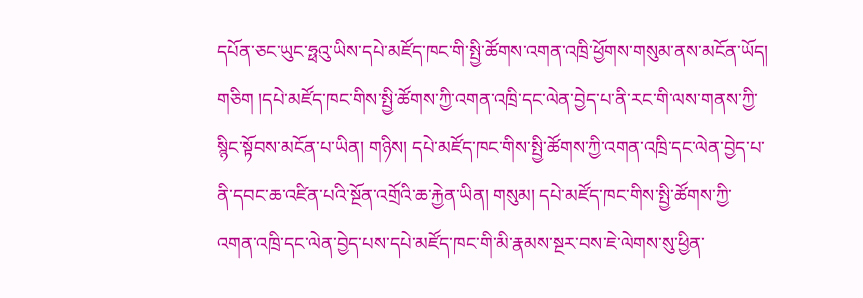དཔོན་ཅང་ཡུང་ཧྥའུ་ཡིས་དཔེ་མཛོད་ཁང་གི་སྤྱི་ཚོགས་འགན་འཁྲི་ཕྱོགས་གསུམ་ནས་མངོན་ཡོད། གཅིག །དཔེ་མཛོད་ཁང་གིས་སྤྱི་ཚོགས་ཀྱི་འགན་འཁྲི་དང་ལེན་བྱེད་པ་ནི་རང་གི་ལས་གནས་ཀྱི་སྙིང་སྟོབས་མངོན་པ་ཡིན། གཉིས། དཔེ་མཛོད་ཁང་གིས་སྤྱི་ཚོགས་ཀྱི་འགན་འཁྲི་དང་ལེན་བྱེད་པ་ནི་དབང་ཆ་འཛིན་པའི་སྔོན་འགྲོའི་ཆ་རྐྱེན་ཡིན། གསུམ། དཔེ་མཛོད་ཁང་གིས་སྤྱི་ཚོགས་ཀྱི་འགན་འཁྲི་དང་ལེན་བྱེད་པས་དཔེ་མཛོད་ཁང་གི་མི་རྣམས་སྔར་བས་ཇེ་ལེགས་སུ་ཕྱིན་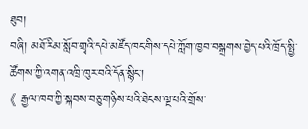ཐུབ།
བཞི། མཐོ་རིམ་སློབ་གྲྭའི་དཔེ་མཛོད་ཁང་གིས་དཔེ་ཀློག་ཁྱབ་བསྒྲགས་བྱེད་པའི་ཁྲོད་སྤྱི་ཚོགས་ཀྱི་འགན་འཁྲི་ཁུར་བའི་དོན་སྙིང་།
《 རྒྱལ་ཁབ་ཀྱི་སྐབས་བཅུ་གཉིས་པའི་ཐེངས་ལྔ་པའི་གྲོས་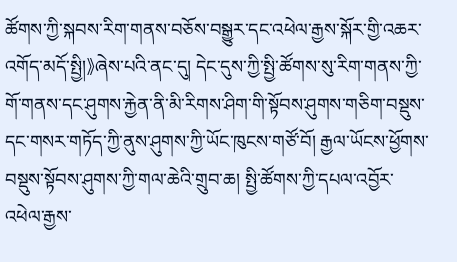ཚོགས་ཀྱི་སྐབས་རིག་གནས་བཅོས་བསྒྱུར་དང་འཕེལ་རྒྱས་སྐོར་གྱི་འཆར་འགོད་མདོ་སྤྱི།》ཞེས་པའི་ནང་དུ། དེང་དུས་ཀྱི་སྤྱི་ཚོགས་སུ་རིག་གནས་ཀྱི་གོ་གནས་དང་ཤུགས་རྐྱེན་ནི་མི་རིགས་ཤིག་གི་སྟོབས་ཤུགས་གཅིག་བསྡུས་དང་གསར་གཏོད་ཀྱི་ནུས་ཤུགས་ཀྱི་ཡོང་ཁུངས་གཙོ་བོ། རྒྱལ་ཡོངས་ཕྱོགས་བསྡུས་སྟོབས་ཤུགས་ཀྱི་གལ་ཆེའི་གྲུབ་ཆ། སྤྱི་ཚོགས་ཀྱི་དཔལ་འབྱོར་འཕེལ་རྒྱས་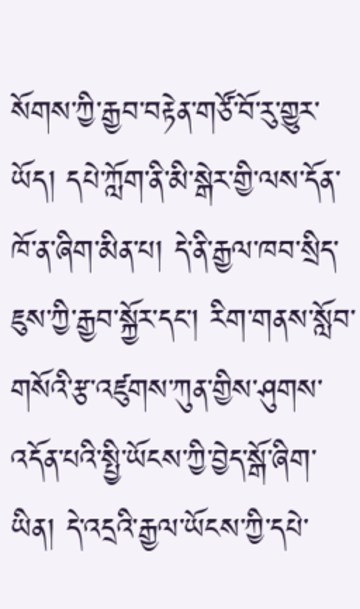སོགས་ཀྱི་རྒྱབ་བརྟེན་གཙོ་བོ་རུ་གྱུར་ཡོད། དཔེ་ཀློག་ནི་མི་སྒེར་གྱི་ལས་དོན་ཁོ་ན་ཞིག་མིན་པ། དེ་ནི་རྒྱལ་ཁབ་སྲིད་ཇུས་ཀྱི་རྒྱབ་སྐྱོར་དང་། རིག་གནས་སློབ་གསོའི་རྩ་འཛུགས་ཀུན་གྱིས་ཤུགས་འདོན་པའི་སྤྱི་ཡོངས་ཀྱི་བྱེད་སྒོ་ཞིག་ཡིན། དེ་འདྲའི་རྒྱལ་ཡོངས་ཀྱི་དཔེ་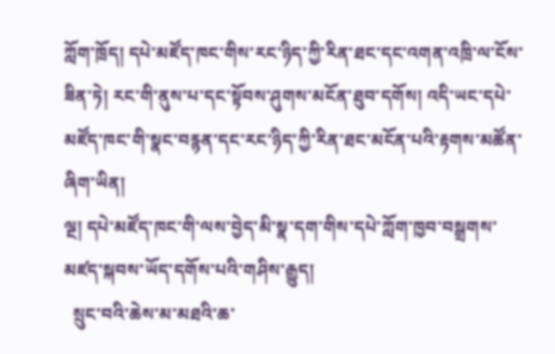ཀློག་ཁྲོད། དཔེ་མཛོད་ཁང་གིས་རང་ཉིད་ཀྱི་རིན་ཐང་དང་འགན་འཁྲི་ལ་ངོས་ཟིན་ཏེ། རང་གི་ནུས་པ་དང་སྟོབས་ཤུགས་མངོན་ཐུབ་དགོས། འདི་ཡང་དཔེ་མཛོད་ཁང་གི་སྣང་བརྙན་དང་རང་ཉིད་ཀྱི་རིན་ཐང་མངོན་པའི་རྟགས་མཚོན་ཞིག་ཡིན།
ལྔ། དཔེ་མཛོད་ཁང་གི་ལས་བྱེད་མི་སྣ་དག་གིས་དཔེ་ཀློག་ཁྱབ་བསྒྲགས་མཛད་སྐབས་ཡོད་དགོས་པའི་གཤིས་རྒྱུད།
  སྲུང་བའི་ཆེས་མ་མཐའི་ཆ་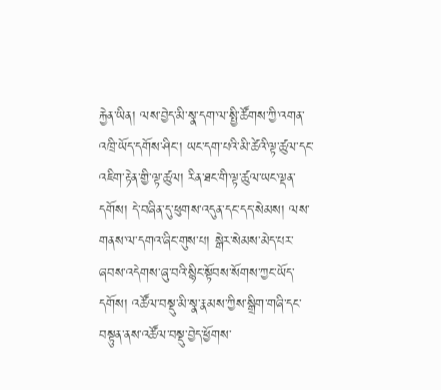རྐྱེན་ཡིན། ལས་བྱེད་མི་སྣ་དག་ལ་སྤྱི་ཚོགས་ཀྱི་འགན་འཁྲི་ཡོད་དགོས་ཤིང་། ཡང་དག་པའི་མི་ཚེའི་ལྟ་ཚུལ་དང་འཇིག་རྟེན་གྱི་ལྟ་ཚུལ། རིན་ཐང་གི་ལྟ་ཚུལ་ཡང་ལྡན་དགོས། དེ་བཞིན་དུ་ཕུགས་འདུན་དང་དད་སེམས། ལས་གནས་ལ་དགའ་ཞིང་གུས་པ། སྒེར་སེམས་མེད་པར་ཞབས་འདེགས་ཞུ་བའི་སྙིང་སྟོབས་སོགས་ཀྱང་ཡོད་དགོས། འཚོལ་བསྡུ་མི་སྣ་རྣམས་ཀྱིས་སྒྲིག་གཞི་དང་བསྟུན་ནས་འཚོལ་བསྡུ་བྱེད་ཕྱོགས་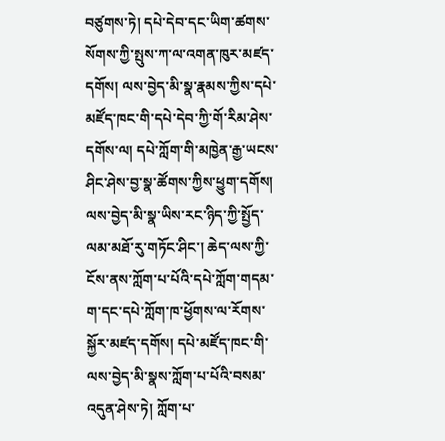བཙུགས་ཏེ། དཔེ་དེབ་དང་ཡིག་ཚགས་སོགས་ཀྱི་སྤུས་ཀ་ལ་འགན་ཁུར་མཛད་དགོས། ལས་བྱེད་མི་སྣ་རྣམས་ཀྱིས་དཔེ་མཛོད་ཁང་གི་དཔེ་དེབ་ཀྱི་གོ་རིམ་ཤེས་དགོས་ལ། དཔེ་ཀློག་གི་མཁྱེན་རྒྱ་ཡངས་ཤིང་ཤེས་བྱ་སྣ་ཚོགས་ཀྱིས་ཕྱུག་དགོས། ལས་བྱེད་མི་སྣ་ཡིས་རང་ཉིད་ཀྱི་སྤྱོད་ལམ་མཐོ་རུ་གཏོང་ཤིང་། ཆེད་ལས་ཀྱི་ངོས་ནས་ཀློག་པ་པོའི་དཔེ་ཀློག་གདམ་ག་དང་དཔེ་ཀློག་ཁ་ཕྱོགས་ལ་རོགས་སྐྱོར་མཛད་དགོས། དཔེ་མཛོད་ཁང་གི་ལས་བྱེད་མི་སྣས་ཀློག་པ་པོའི་བསམ་འདུན་ཤེས་ཏེ། ཀློག་པ་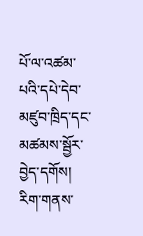པོ་ལ་འཚམ་པའི་དཔེ་དེབ་མཛུབ་ཁྲིད་དང་མཚམས་སྦྱོར་བྱེད་དགོས། རིག་གནས་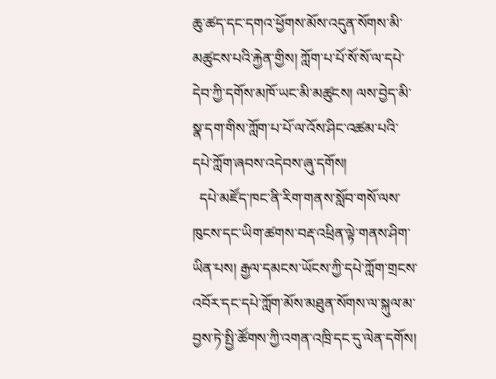ཆུ་ཚད་དང་དགའ་ཕྱོགས་མོས་འདུན་སོགས་མི་མཚུངས་པའི་རྐྱེན་གྱིས། ཀློག་པ་པོ་སོ་སོ་ལ་དཔེ་དེབ་ཀྱི་དགོས་མཁོ་ཡང་མི་མཚུངས། ལས་བྱེད་མི་སྣ་དག་གིས་ཀློག་པ་པོ་ལ་འོས་ཤིང་འཚམ་པའི་དཔེ་ཀློག་ཞབས་འདེབས་ཞུ་དགོས།
  དཔེ་མཛོད་ཁང་ནི་རིག་གནས་སློབ་གསོ་ལས་ཁུངས་དང་ཡིག་ཚགས་བརྡ་འཕྲིན་ལྟེ་གནས་ཤིག་ཡིན་པས། རྒྱལ་དམངས་ཡོངས་ཀྱི་དཔེ་ཀློག་གྲངས་འབོར་དང་དཔེ་ཀློག་མོས་མཐུན་སོགས་ལ་སྐུལ་མ་བྱས་ཏེ་སྤྱི་ཚོགས་ཀྱི་འགན་འཁྲི་དང་དུ་ལེན་དགོས།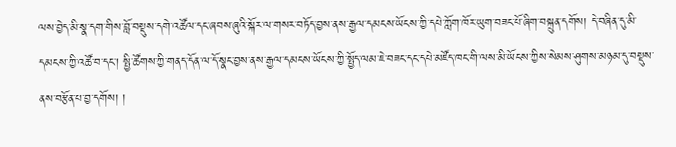ལས་བྱེད་མི་སྣ་དག་གིས་བློ་བསྡུས་དགེ་འཚོལ་དང་ཞབས་ཞུའི་སྐོར་ལ་གསར་བཏོད་བྱས་ནས་རྒྱལ་དམངས་ཡོངས་ཀྱི་དཔེ་ཀློག་ཁོར་ཡུག་བཟང་པོ་ཞིག་བསྐྲུན་དགོས། དེ་བཞིན་དུ་མི་དམངས་ཀྱི་འཚོ་བ་དང་། སྤྱི་ཚོགས་ཀྱི་གནད་དོན་ལ་དོ་སྣང་བྱས་ནས་རྒྱལ་དམངས་ཡོངས་ཀྱི་སྤྱོད་ལམ་ཇེ་བཟང་དང་དཔེ་མཛོད་ཁང་གི་ལས་མི་ཡོངས་ཀྱིས་སེམས་ཤུགས་མཉམ་དུ་བསྡུས་ནས་བརྩོན་པ་བྱ་དགོས། །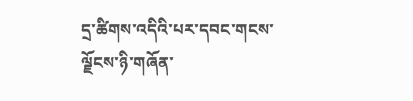དྲ་ཚིགས་འདིའི་པར་དབང་གངས་ལྗོངས་ཉི་གཞོན་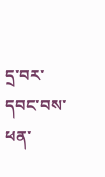དྲ་བར་དབང་བས་ཕན་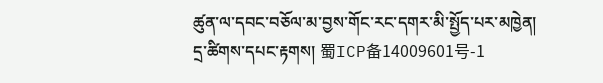ཚུན་ལ་དབང་བཅོལ་མ་བྱས་གོང་རང་དགར་མི་སྤྱོད་པར་མཁྱེན།
དྲ་ཚིགས་དཔང་རྟགས། 蜀ICP备14009601号-1